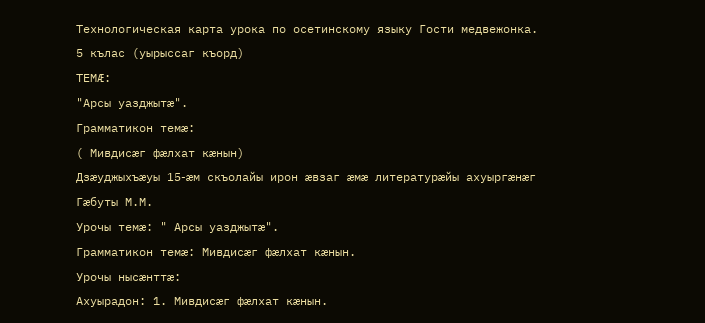Технологическая карта урока по осетинскому языку Гости медвежонка.
5 кълас (уырыссаг къорд)
ТЕМÆ:
"Арсы уазджытæ".
Грамматикон темæ:
( Мивдисæг фæлхат кæнын)
Дзæуджыхъæуы 15-æм скъолайы ирон æвзаг æмæ литературæйы ахуыргæнæг
Гæбуты М.М.
Урочы темæ: " Арсы уазджытæ".
Грамматикон темæ: Мивдисæг фæлхат кæнын.
Урочы нысæнттæ:
Ахуырадон: 1. Мивдисæг фæлхат кæнын.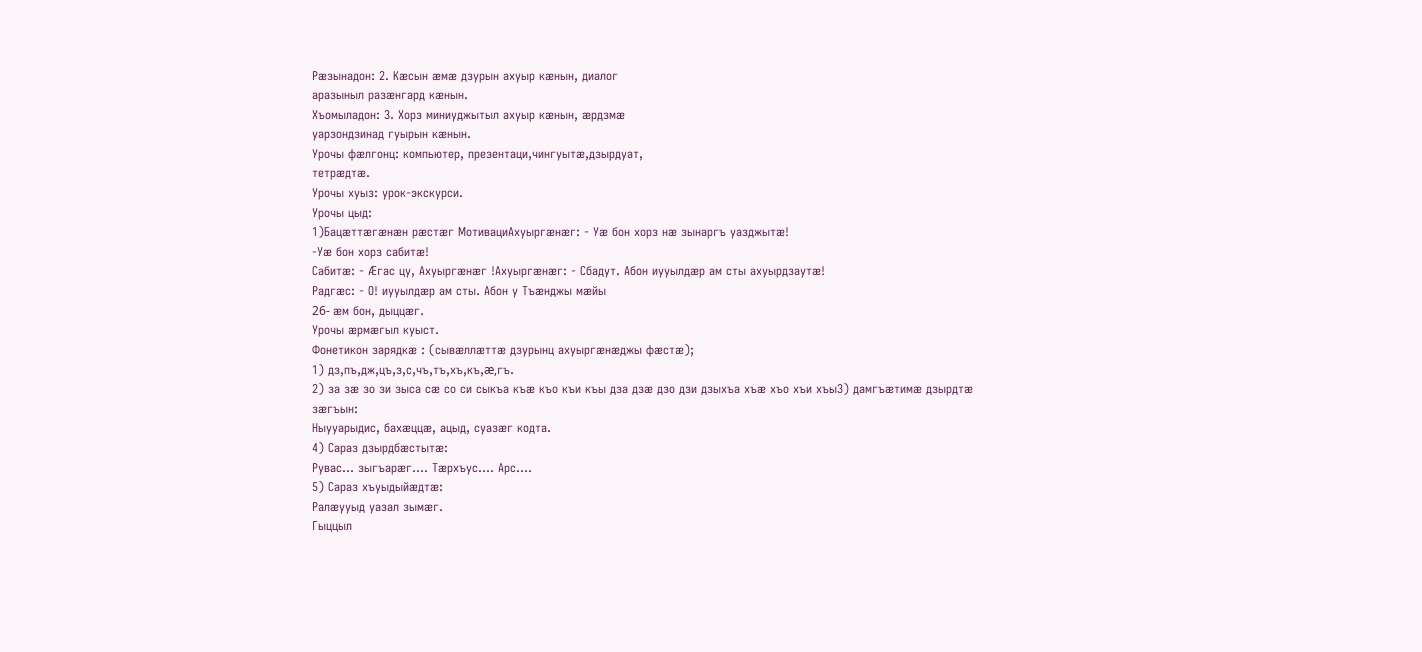Рæзынадон: 2. Кæсын æмæ дзурын ахуыр кæнын, диалог
аразыныл разæнгард кæнын.
Хъомыладон: 3. Хорз миниуджытыл ахуыр кæнын, æрдзмæ
уарзондзинад гуырын кæнын.
Урочы фæлгонц: компьютер, презентаци,чингуытæ,дзырдуат,
тетрæдтæ.
Урочы хуыз: урок-экскурси.
Урочы цыд:
1)Бацæттæгæнæн рæстæг МотивациАхуыргæнæг: - Уæ бон хорз нæ зынаргъ уазджытæ!
-Уæ бон хорз сабитæ!
Сабитæ: - Æгас цу, Ахуыргæнæг !Ахуыргæнæг: - Сбадут. Абон иууылдæр ам сты ахуырдзаутæ!
Радгæс: - О! иууылдæр ам сты. Абон у Тъæнджы мæйы
26- æм бон, дыццæг.
Урочы æрмæгыл куыст.
Фонетикон зарядкæ : (сывæллæттæ дзурынц ахуыргæнæджы фæстæ);
1) дз,пъ,дж,цъ,з,с,чъ,тъ,хъ,къ,æ,гъ.
2) за зæ зо зи зыса сæ со си сыкъа къæ къо къи къы дза дзæ дзо дзи дзыхъа хъæ хъо хъи хъы3) дамгъæтимæ дзырдтæ зæгъын:
Ныууарыдис, бахæццæ, ацыд, суазæг кодта.
4) Сараз дзырдбæстытæ:
Рувас… зыгъарæг…. Тæрхъус…. Арс….
5) Сараз хъуыдыйæдтæ:
Ралæууыд уазал зымæг.
Гыццыл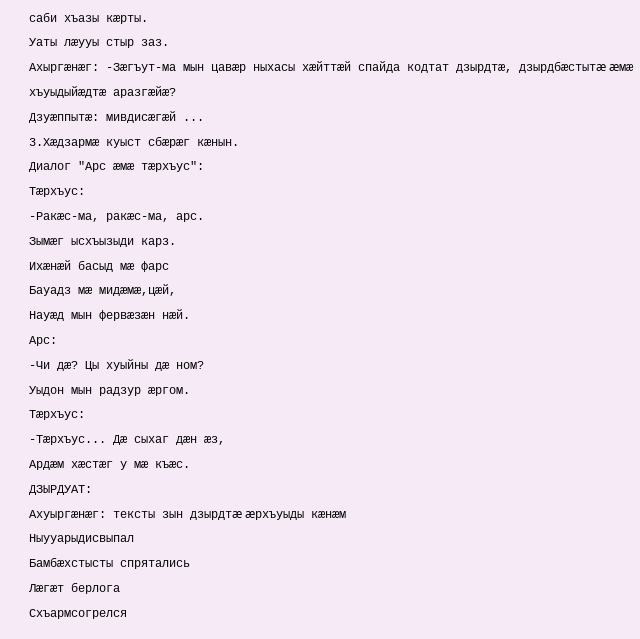саби хъазы кæрты.
Уаты лæууы стыр заз.
Ахыргæнæг: -Зæгъут-ма мын цавæр ныхасы хæйттæй спайда кодтат дзырдтæ, дзырдбæстытæ æмæ хъуыдыйæдтæ аразгæйæ?
Дзуæппытæ: мивдисæгæй ...
3.Хæдзармæ куыст сбæрæг кæнын.
Диалог "Арс æмæ тæрхъус":
Тæрхъус:
-Ракæс-ма, ракæс-ма, арс.
Зымæг ысхъызыди карз.
Ихæнæй басыд мæ фарс
Бауадз мæ мидæмæ,цæй,
Науæд мын фервæзæн нæй.
Арс:
-Чи дæ? Цы хуыйны дæ ном?
Уыдон мын радзур æргом.
Тæрхъус:
-Тæрхъус... Дæ сыхаг дæн æз,
Ардæм хæстæг у мæ къæс.
ДЗЫРДУАТ:
Ахуыргæнæг: тексты зын дзырдтæ æрхъуыды кæнæм
Ныууарыдисвыпал
Бамбæхстысты спрятались
Лæгæт берлога
Схъармсогрелся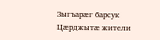Зыгъарæг барсук
Цæрджытæ жители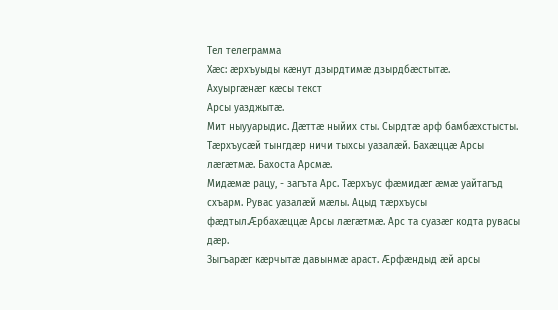Тел телеграмма
Хæс: æрхъуыды кæнут дзырдтимæ дзырдбæстытæ.
Ахуыргæнæг кæсы текст
Арсы уазджытæ.
Мит ныууарыдис. Дæттæ ныйих сты. Сырдтæ арф бамбæхстысты. Тæрхъусæй тынгдæр ничи тыхсы уазалæй. Бахæццæ Арсы лæгæтмæ. Бахоста Арсмæ.
Мидæмæ рацу, - загъта Арс. Тæрхъус фæмидæг æмæ уайтагъд схъарм. Рувас уазалæй мæлы. Ацыд тæрхъусы фæдтыл.Æрбахæццæ Арсы лæгæтмæ. Арс та суазæг кодта рувасы дæр.
Зыгъарæг кæрчытæ давынмæ араст. Æрфæндыд æй арсы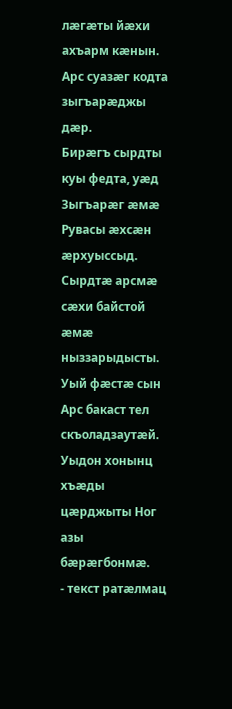лæгæты йæхи ахъарм кæнын. Арс суазæг кодта зыгъарæджы дæр.
Бирæгъ сырдты куы федта, уæд Зыгъарæг æмæ Рувасы æхсæн æрхуыссыд.
Сырдтæ арсмæ сæхи байстой æмæ ныззарыдысты.
Уый фæстæ сын Арс бакаст тел скъоладзаутæй. Уыдон хонынц хъæды цæрджыты Ног азы бæрæгбонмæ.
- текст ратæлмац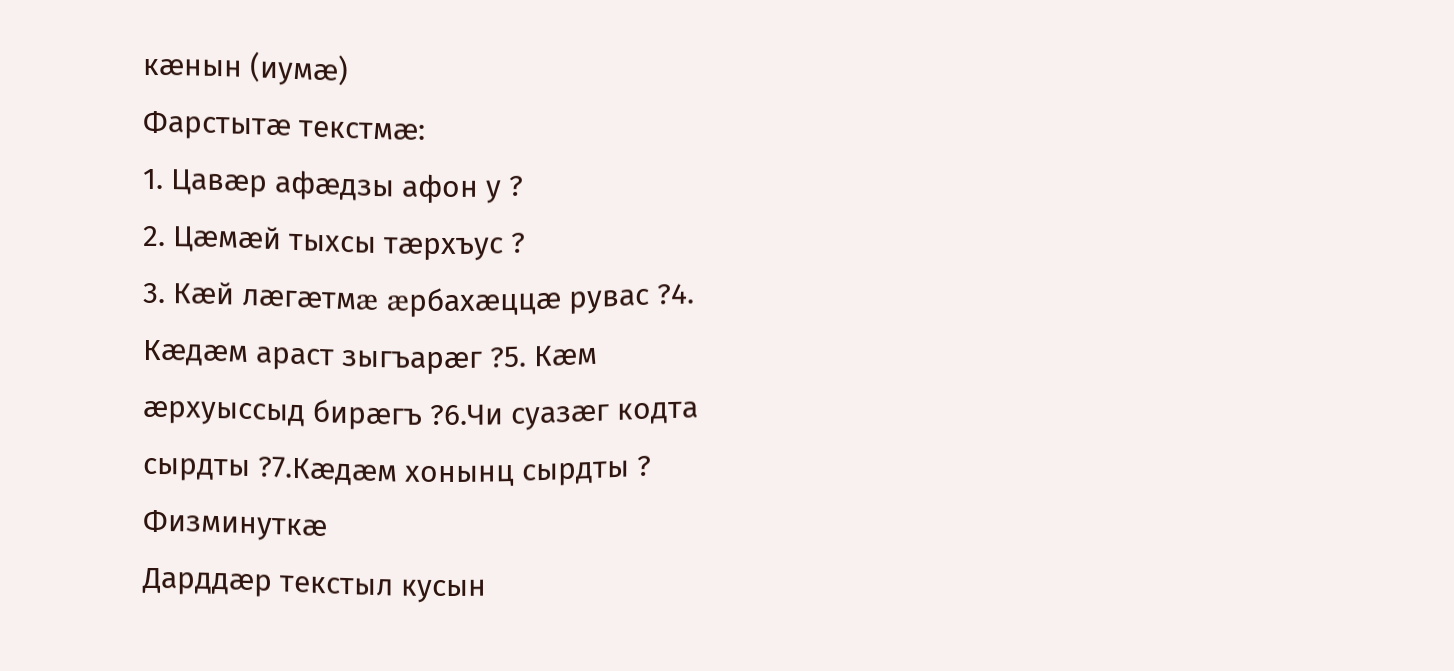кæнын (иумæ)
Фарстытæ текстмæ:
1. Цавæр афæдзы афон у ?
2. Цæмæй тыхсы тæрхъус ?
3. Кæй лæгæтмæ æрбахæццæ рувас ?4. Кæдæм араст зыгъарæг ?5. Кæм æрхуыссыд бирæгъ ?6.Чи суазæг кодта сырдты ?7.Кæдæм хонынц сырдты ? Физминуткæ
Дарддæр текстыл кусын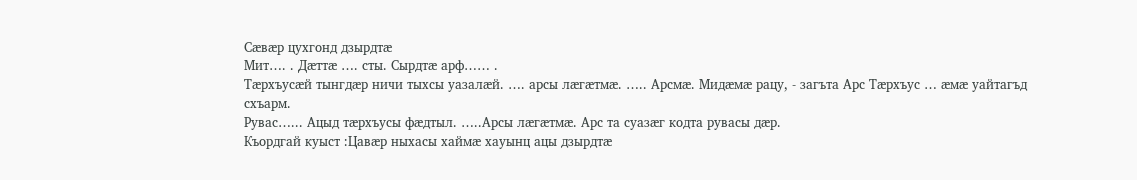Сæвæр цухгонд дзырдтæ
Мит…. . Дæттæ …. сты. Сырдтæ арф…… .
Тæрхъусæй тынгдæр ничи тыхсы уазалæй. …. арсы лæгæтмæ. ….. Арсмæ. Мидæмæ рацу, - загъта Арс Тæрхъус … æмæ уайтагъд схъарм.
Рувас…... Ацыд тæрхъусы фæдтыл. …..Арсы лæгæтмæ. Арс та суазæг кодта рувасы дæр.
Къордгай куыст :Цавæр ныхасы хаймæ хауынц ацы дзырдтæ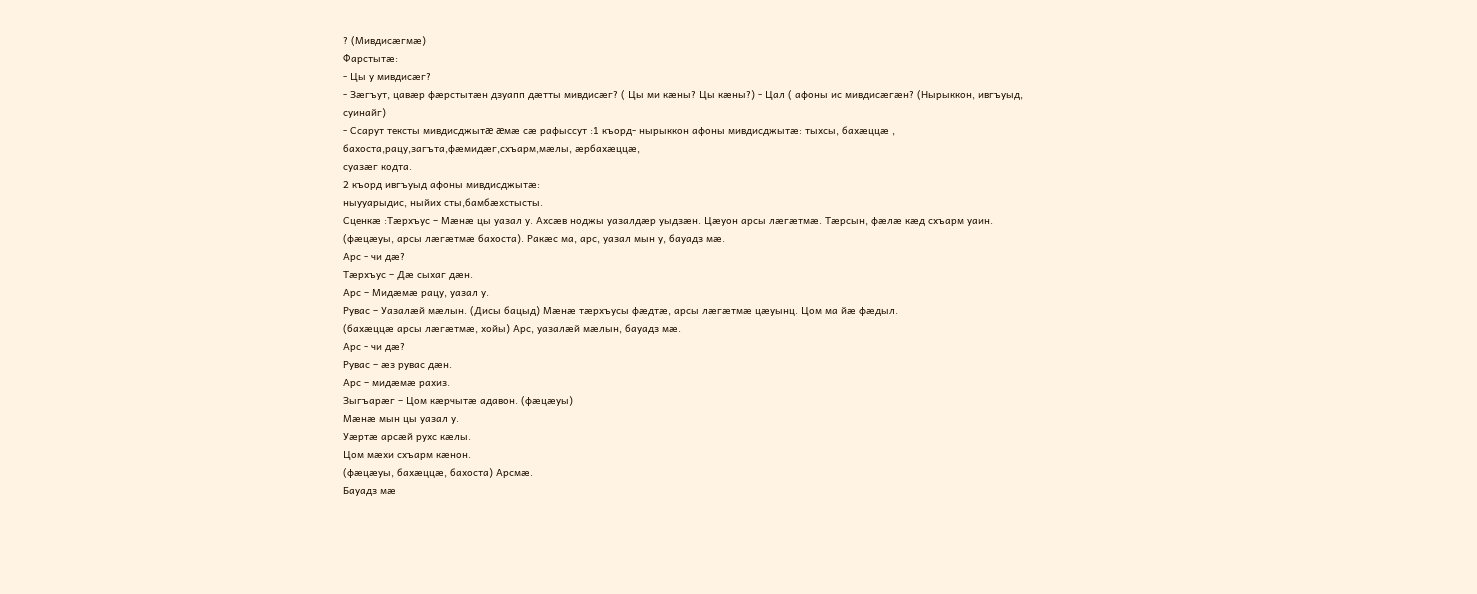? (Мивдисæгмæ)
Фарстытæ:
- Цы у мивдисæг?
- Зæгъут, цавæр фæрстытæн дзуапп дæтты мивдисæг? ( Цы ми кæны? Цы кæны?) - Цал ( афоны ис мивдисæгæн? (Нырыккон, ивгъуыд, суинайг)
- Ссарут тексты мивдисджытæ æмæ сæ рафыссут :1 къорд- нырыккон афоны мивдисджытæ: тыхсы, бахæццæ ,
бахоста,рацу,загъта,фæмидæг,схъарм,мæлы, æрбахæццæ,
суазæг кодта.
2 къорд ивгъуыд афоны мивдисджытæ:
ныууарыдис, ныйих сты,бамбæхстысты.
Сценкæ :Тæрхъус – Мæнæ цы уазал у. Ахсæв ноджы уазалдæр уыдзæн. Цæуон арсы лæгæтмæ. Тæрсын, фæлæ кæд схъарм уаин. (фæцæуы, арсы лæгæтмæ бахоста). Ракæс ма, арс, уазал мын у, бауадз мæ.
Арс - чи дæ?
Тæрхъус – Дæ сыхаг дæн.
Арс – Мидæмæ рацу, уазал у.
Рувас – Уазалæй мæлын. (Дисы бацыд) Мæнæ тæрхъусы фæдтæ, арсы лæгæтмæ цæуынц. Цом ма йæ фæдыл.
(бахæццæ арсы лæгæтмæ, хойы) Арс, уазалæй мæлын, бауадз мæ.
Арс - чи дæ?
Рувас – æз рувас дæн.
Арс – мидæмæ рахиз.
Зыгъарæг – Цом кæрчытæ адавон. (фæцæуы)
Мæнæ мын цы уазал у.
Уæртæ арсæй рухс кæлы.
Цом мæхи схъарм кæнон.
(фæцæуы, бахæццæ, бахоста) Арсмæ.
Бауадз мæ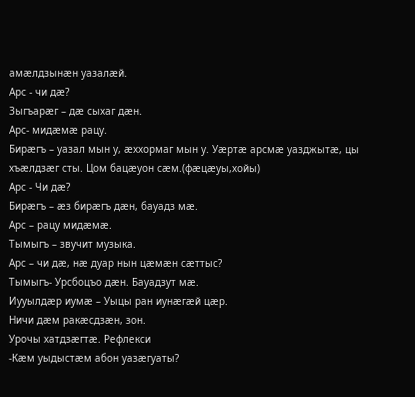амæлдзынæн уазалæй.
Арс - чи дæ?
Зыгъарæг – дæ сыхаг дæн.
Арс- мидæмæ рацу.
Бирæгъ – уазал мын у, æххормаг мын у. Уæртæ арсмæ уазджытæ, цы хъæлдзæг сты. Цом бацæуон сæм.(фæцæуы,хойы)
Арс - Чи дæ?
Бирæгъ – æз бирæгъ дæн, бауадз мæ.
Арс – рацу мидæмæ.
Тымыгъ – звучит музыка.
Арс – чи дæ, нæ дуар нын цæмæн сæттыс?
Тымыгъ- Урсбоцъо дæн. Бауадзут мæ.
Иууылдæр иумæ – Уыцы ран иунæгæй цæр.
Ничи дæм ракæсдзæн, зон.
Урочы хатдзæгтæ. Рефлекси
-Кæм уыдыстæм абон уазæгуаты?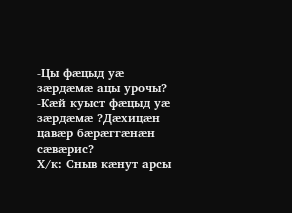-Цы фæцыд уæ зæрдæмæ ацы урочы?
-Кæй куыст фæцыд уæ зæрдæмæ ?Дæхицæн цавæр бæрæггæнæн сæвæрис?
Х/к: Сныв кæнут арсы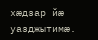хæдзар йæ уазджытимæ.